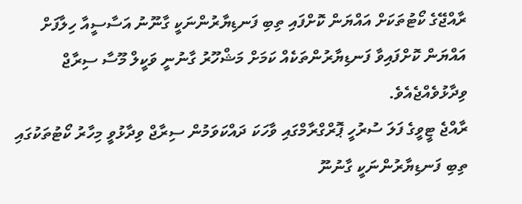ރާއްޖޭގެ ކޯޓުތަކަށް އައްޔަން ކޮށްފައި ތިބި ފަނޑިޔާރުންނަކީ ގާނޫނު އަސާސީއާ ހިލާފަށް އައްޔަން ކޮށްފައިވާ ފަނޑިޔާރުންތަކެއް ކަމަށް މަޝްހޫރު ގާނުނީ ވަކީލް މޫސާ ސިރާޖް ވިދާޅުވެއްޖެއެވެ.
ރާއްޖެ ޓީވީގެ ފަލަ ސުރުހީ ޕޮރްގްރާމްގައި ވާހަކަ ދައްކަވަމުން ސިރާޖް ވިދާޅުވީ މިހާރު ކޯޓުތަކުގައި ތިބި ފަނޑިޔާރުންނަކީ ގާނުނޫ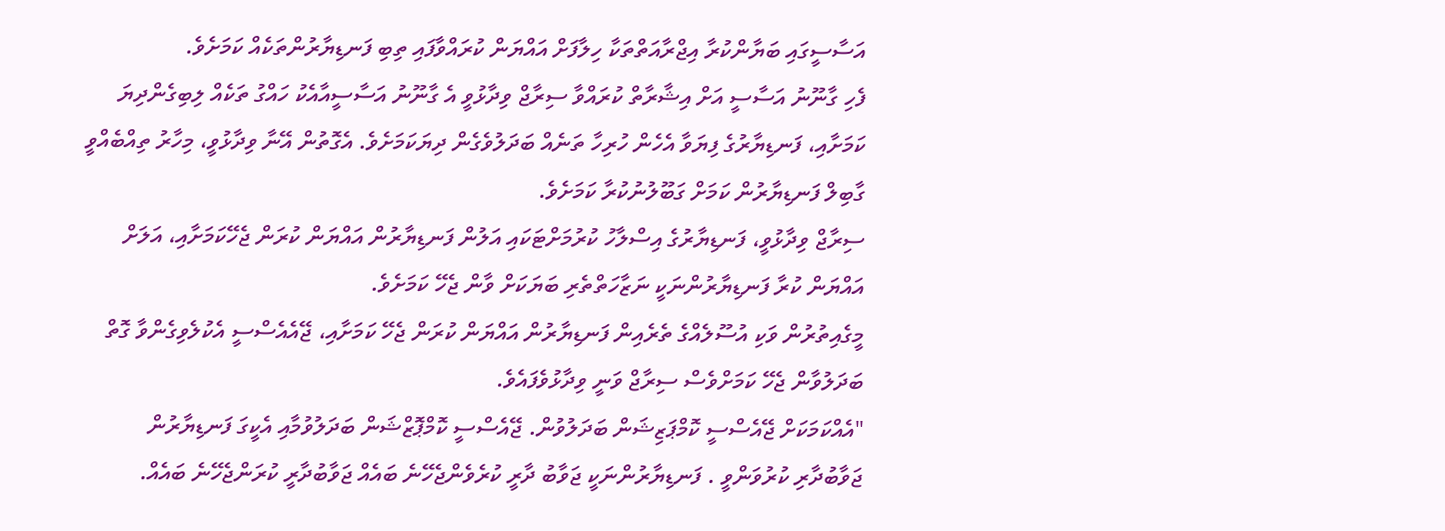އަސާސީގައި ބަޔާންކުރާ އިޖްރާއަތްތަކާ ހިލާފަށް އައްޔަން ކުރައްވާފައި ތިބި ފަނޑިޔާރުންތަކެއް ކަމަށެވެ.
ފެހި ގާނޫނު އަސާސީ އަށް އިޝާރާތް ކުރައްވާ ސިރާޖް ވިދާޅުވީ އެ ގާނޫނު އަސާސީއާއެކު ހައްގު ތަކެއް ލިބިގެންދިޔަ ކަމަށާއި، ފަނޑިޔާރުގެ ފިޔަވާ އެހެން ހުރިހާ ތަނެއް ބަދަލުވެގެން ދިޔަކަމަށެވެ. އެގޮތުން އޭނާ ވިދާޅުވީ، މިހާރު ތިއްބެއްވީ ގާބިލް ފަނޑިޔާރުން ކަމަށް ގަބޫލުނުކުރާ ކަމަށެވެ.
ސިރާޖް ވިދާޅުވީ، ފަނޑިޔާރުގެ އިސްލާހު ކުރުމަށްޓަކައި އަލުން ފަނޑިޔާރުން އައްޔަން ކުރަން ޖެހޭކަމަށާއި، އަލަށް އައްޔަން ކުރާ ފަނޑިޔާރުންނަކީ ނަޒާހަތްތެރި ބަޔަކަށް ވާން ޖެހޭ ކަމަށެވެ.
މީގެއިތުރުން ވަކި އުސޫލެއްގެ ތެރެއިން ފަނޑިޔާރުން އައްޔަން ކުރަން ޖެހޭ ކަމަށާއި، ޖޭއެއެސްސީ އެކުލެވިގެންވާ ގޮތް ބަދަލުވާން ޖެހޭ ކަމަށްވެސް ސިރާޖް ވަނީ ވިދާޅުވެފައެވެ.
"އެއްކަމަކަށް ޖޭއެސްސީ ކޮމްޕަޒިޝަން ބަދަލުވުން. ޖޭއެސްސީ ކޮމްޕޮޒްޝަން ބަދަލުވުމާއި އެކީގަ ފަނޑިޔާރުން ޖަވާބުދާރި ކުރުވަންވީ . ފަނޑިޔާރުންނަކީ ޖަވާބު ދާރީ ކުރެވެންޖެހޭނެ ބައެއް ޖަވާބުދާރީ ކުރަންޖެހޭނެ ބައެއް.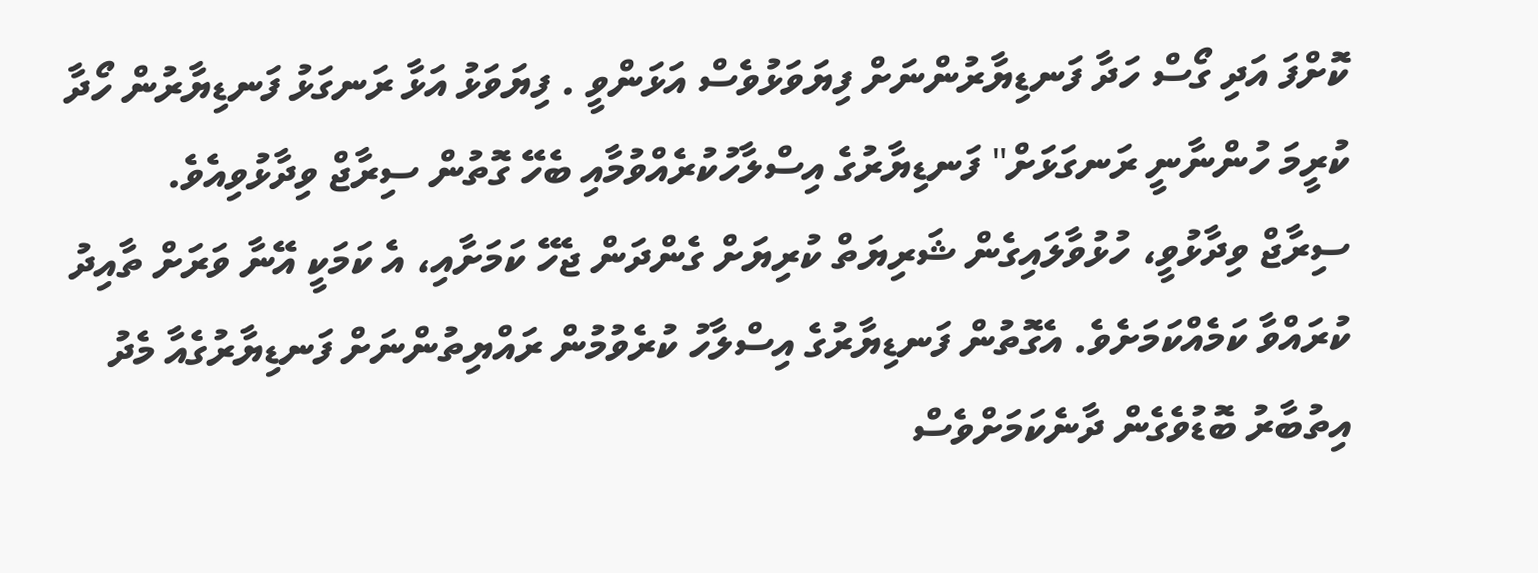ކޮށްފަ އަދި ގޯސް ހަދާ ފަނޑިޔާރުންނަށް ފިޔަވަޅުވެސް އަޅަންވީ . ފިޔަވަޅު އަޅާ ރަނގަޅު ފަނޑިޔާރުން ހޯދާ ކުރީމަ ހުންނާނީ ރަނގަޅަށް" ފަނޑިޔާރުގެ އިސްލާހުކުރެއްވުމާއި ބެހޭ ގޮތުން ސިރާޖް ވިދާޅުވިއެވެ.
ސިރާޖް ވިދާޅުވީ، ހުޅުވާލައިގެން ޝަރިޔަތް ކުރިޔަށް ގެންދަން ޖެހޭ ކަމަށާއި، އެ ކަމަކީ އޭނާ ވަރަށް ތާއިދު ކުރައްވާ ކަމެއްކަމަށެވެ. އެގޮތުން ފަނޑިޔާރުގެ އިސްލާހު ކުރެވުމުން ރައްޔިތުންނަށް ފަނޑިޔާރުގެއާ މެދު އިތުބާރު ބޮޑުވެގެން ދާނެކަމަށްވެސް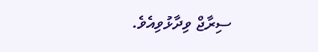ސިރާޖް ވިދާޅުވިއެވެ.